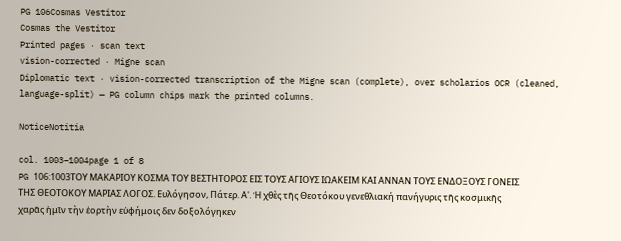PG 106Cosmas Vestitor
Cosmas the Vestitor
Printed pages · scan text
vision-corrected · Migne scan
Diplomatic text · vision-corrected transcription of the Migne scan (complete), over scholarios OCR (cleaned, language-split) — PG column chips mark the printed columns.

NoticeNotitia

col. 1003–1004page 1 of 8
PG 106:1003ΤΟΥ ΜΑΚΑΡΙΟΥ ΚΟΣΜΑ ΤΟΥ ΒΕΣΤΗΤΟΡΟΣ ΕΙΣ ΤΟΥΣ ΑΓΙΟΥΣ ΙΩΑΚΕΙΜ ΚΑΙ ΑΝΝΑΝ ΤΟΥΣ ΕΝΔΟΞΟΥΣ ΓΟΝΕΙΣ ΤΗΣ ΘΕΟΤΟΚΟΥ ΜΑΡΙΑΣ ΛΟΓΟΣ. Ευλόγησον, Πάτερ. Α'. Ἡ χθὲς τῆς Θεοτόκου γενεθλιακή πανήγυρις τῆς κοσμικῆς χαρᾶς ἡμῖν τὴν ἑορτὴν εὐφήμοις δεν δοξολόγηκεν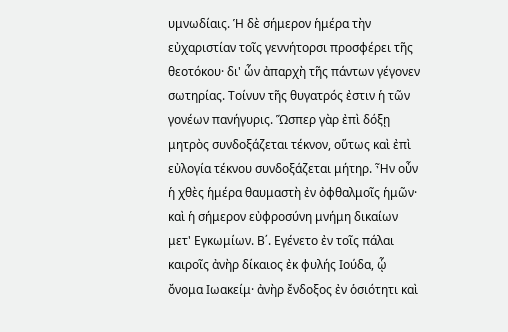υμνωδίαις. Ἡ δὲ σήμερον ἡμέρα τὴν εὐχαριστίαν τοῖς γεννήτορσι προσφέρει τῆς θεοτόκου· δι' ὧν ἀπαρχὴ τῆς πάντων γέγονεν σωτηρίας. Τοίνυν τῆς θυγατρός ἐστιν ἡ τῶν γονέων πανήγυρις. Ὥσπερ γὰρ ἐπὶ δόξῃ μητρὸς συνδοξάζεται τέκνον, οὕτως καὶ ἐπὶ εὐλογία τέκνου συνδοξάζεται μήτηρ. Ἦν οὖν ἡ χθὲς ἡμέρα θαυμαστὴ ἐν ὀφθαλμοῖς ἡμῶν· καὶ ἡ σήμερον εὐφροσύνη μνήμη δικαίων μετ' Εγκωμίων. Β΄. Εγένετο ἐν τοῖς πάλαι καιροῖς ἀνὴρ δίκαιος ἐκ φυλής Ιούδα, ᾧ ὄνομα Ιωακείμ· ἀνὴρ ἔνδοξος ἐν ὁσιότητι καὶ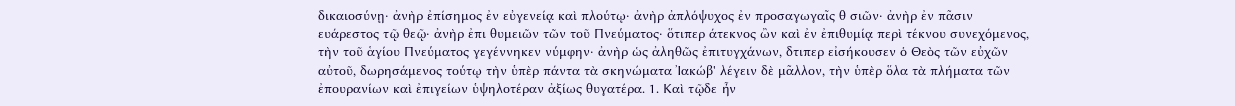δικαιοσύνῃ· ἀνὴρ ἐπίσημος ἐν εὐγενείᾳ καὶ πλούτῳ· ἀνὴρ ἀπλόψυχος ἐν προσαγωγαῖς θ σιῶν· ἀνὴρ ἐν πᾶσιν ευάρεστος τῷ θεῷ· ἀνὴρ ἐπι θυμειῶν τῶν τοῦ Πνεύματος· ὅτιπερ άτεκνος ὢν καὶ ἐν ἐπιθυμίᾳ περὶ τέκνου συνεχόμενος, τὴν τοῦ ἁγίου Πνεύματος γεγέννηκεν νύμφην· ἀνὴρ ὡς ἀληθῶς ἐπιτυγχάνων, δτιπερ εἰσήκουσεν ὁ Θεὸς τῶν εὐχῶν αὐτοῦ, δωρησάμενος τούτῳ τὴν ὑπὲρ πάντα τὰ σκηνώματα Ἰακώβ' λέγειν δὲ μᾶλλον, τὴν ὑπὲρ ὅλα τὰ πλήματα τῶν ἐπουρανίων καὶ ἐπιγείων ὑψηλοτέραν ἀξίως θυγατέρα. 1. Καὶ τῷδε ἦν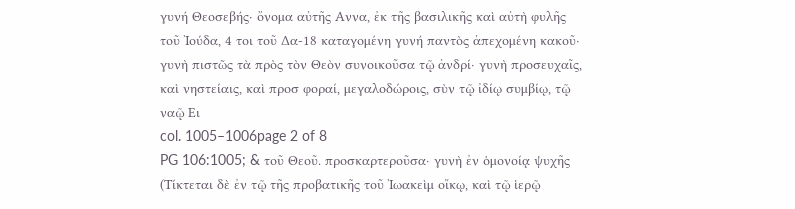γυνή Θεοσεβής· ὄνομα αὐτῆς Αννα, ἐκ τῆς βασιλικῆς καὶ αὐτὴ φυλῆς τοῦ Ἰούδα, 4 τοι τοῦ Δα-18 καταγομένη γυνή παντὸς ἀπεχομένη κακοῦ· γυνὴ πιστῶς τὰ πρὸς τὸν Θεὸν συνοικοῦσα τῷ ἀνδρί· γυνὴ προσευχαῖς, καὶ νηστείαις, καὶ προσ φοραί, μεγαλοδώροις, σὺν τῷ ἰδίῳ συμβίῳ, τῷ ναῷ Ει
col. 1005–1006page 2 of 8
PG 106:1005; & τοῦ Θεοῦ. προσκαρτεροῦσα· γυνὴ ἐν ὁμονοίᾳ ψυχῆς (Τίκτεται δὲ ἐν τῷ τῆς προβατικῆς τοῦ Ἰωακεὶμ οἴκῳ, καὶ τῷ ἱερῷ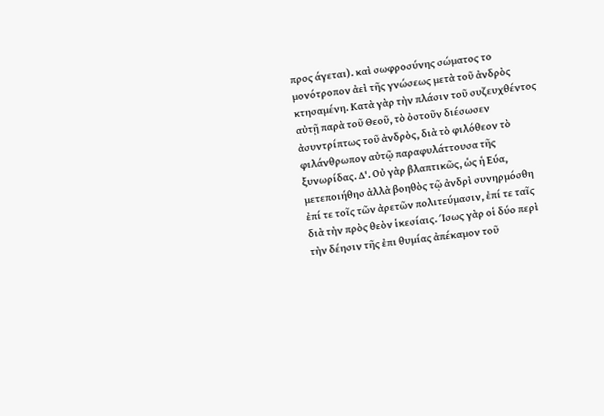προς άγεται). καὶ σωφροσύνης σώματος το μονότροπον ἀεὶ τῆς γνώσεως μετὰ τοῦ ἀνδρὸς κτησαμένη. Κατὰ γὰρ τὴν πλάσιν τοῦ συζευχθέντος αὐτῇ παρὰ τοῦ Θεοῦ, τὸ ὀστοῦν διέσωσεν ἀσυντρίπτως τοῦ ἀνδρὸς, διὰ τὸ φιλόθεον τὸ φιλάνθρωπον αὐτῷ παραφυλάττουσα τῆς ξυνωρίδας. Δ'. Οὐ γὰρ βλαπτικῶς, ὡς ἡ Εύα, μετεποιήθησ ἀλλὰ βοηθὸς τῷ ἀνδρὶ συνηρμόσθη ἐπί τε τοῖς τῶν ἀρετῶν πολιτεύμασιν, ἐπί τε ταῖς διὰ τὴν πρὸς θεὸν ἱκεσίαις. Ίσως γὰρ οἱ δύο περὶ τὴν δέησιν τῆς ἐπι θυμίας ἀπέκαμον τοῦ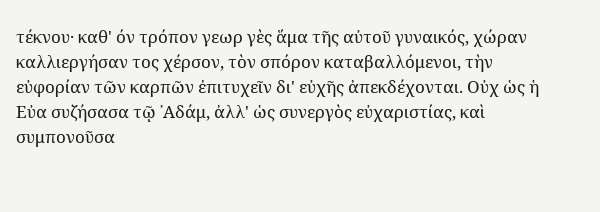τέκνου· καθ' όν τρόπον γεωρ γὲς ἅμα τῆς αὐτοῦ γυναικός, χώραν καλλιεργήσαν τος χέρσον, τὸν σπόρον καταβαλλόμενοι, τὴν εὐφορίαν τῶν καρπῶν ἐπιτυχεῖν δι' εὐχῆς ἀπεκδέχονται. Οὐχ ὡς ἡ Εὐα συζήσασα τῷ ᾿Αδάμ, ἀλλ' ὡς συνεργὸς εὐχαριστίας, καὶ συμπονοῦσα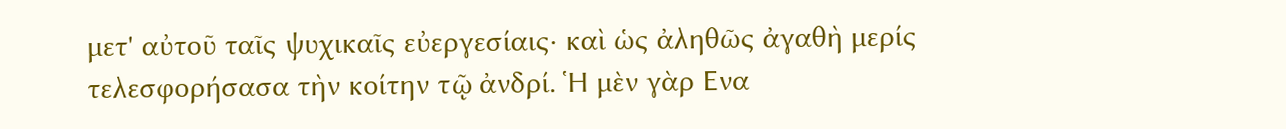μετ' αὐτοῦ ταῖς ψυχικαῖς εὐεργεσίαις· καὶ ὡς ἀληθῶς ἀγαθὴ μερίς τελεσφορήσασα τὴν κοίτην τῷ ἀνδρί. Ἡ μὲν γὰρ Ενα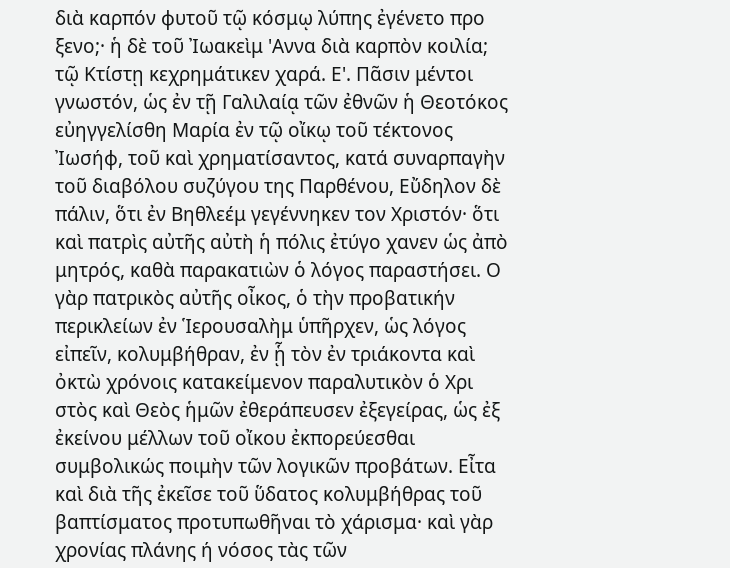διὰ καρπόν φυτοῦ τῷ κόσμῳ λύπης ἐγένετο προ ξενο;· ἡ δὲ τοῦ Ἰωακεὶμ 'Αννα διὰ καρπὸν κοιλία; τῷ Κτίστῃ κεχρημάτικεν χαρά. Ε'. Πᾶσιν μέντοι γνωστόν, ὡς ἐν τῇ Γαλιλαίᾳ τῶν ἐθνῶν ἡ Θεοτόκος εὐηγγελίσθη Μαρία ἐν τῷ οἴκῳ τοῦ τέκτονος Ἰωσήφ, τοῦ καὶ χρηματίσαντος, κατά συναρπαγὴν τοῦ διαβόλου συζύγου της Παρθένου, Εὔδηλον δὲ πάλιν, ὅτι ἐν Βηθλεέμ γεγέννηκεν τον Χριστόν· ὅτι καὶ πατρὶς αὐτῆς αὐτὴ ἡ πόλις ἐτύγο χανεν ὡς ἀπὸ μητρός, καθὰ παρακατιὼν ὁ λόγος παραστήσει. Ο γὰρ πατρικὸς αὐτῆς οἶκος, ὁ τὴν προβατικήν περικλείων ἐν Ἱερουσαλὴμ ὑπῆρχεν, ὡς λόγος εἰπεῖν, κολυμβήθραν, ἐν ᾗ τὸν ἐν τριάκοντα καὶ ὀκτὼ χρόνοις κατακείμενον παραλυτικὸν ὁ Χρι στὸς καὶ Θεὸς ἡμῶν ἐθεράπευσεν ἐξεγείρας, ὡς ἐξ ἐκείνου μέλλων τοῦ οἴκου ἐκπορεύεσθαι συμβολικώς ποιμὴν τῶν λογικῶν προβάτων. Εἶτα καὶ διὰ τῆς ἐκεῖσε τοῦ ὕδατος κολυμβήθρας τοῦ βαπτίσματος προτυπωθῆναι τὸ χάρισμα· καὶ γὰρ χρονίας πλάνης ή νόσος τὰς τῶν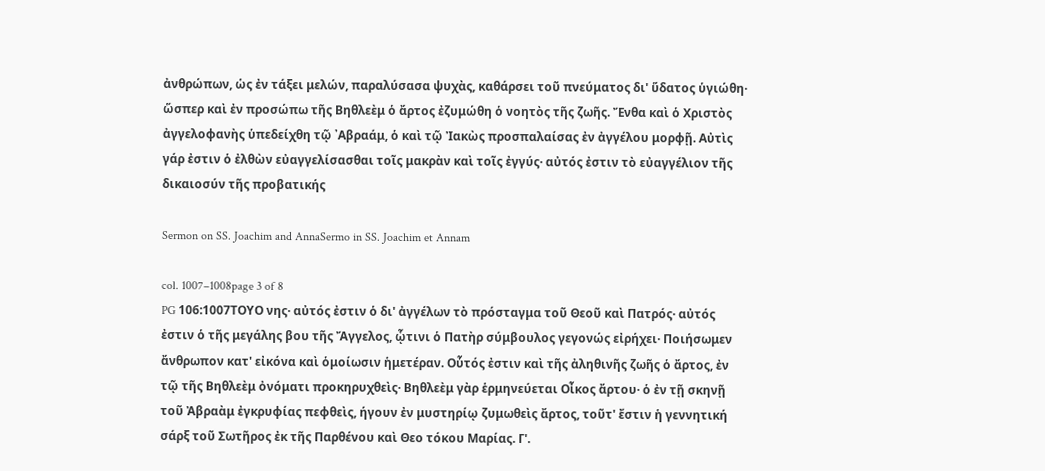ἀνθρώπων, ὡς ἐν τάξει μελών, παραλύσασα ψυχὰς, καθάρσει τοῦ πνεύματος δι' ὕδατος ὑγιώθη· ὥσπερ καὶ ἐν προσώπω τῆς Βηθλεὲμ ὁ ἄρτος ἐζυμώθη ὁ νοητὸς τῆς ζωῆς. Ἔνθα καὶ ὁ Χριστὸς ἀγγελοφανὴς ὑπεδείχθη τῷ ᾿Αβραάμ, ὁ καὶ τῷ Ἰακὼς προσπαλαίσας ἐν ἀγγέλου μορφῇ. Αὐτὶς γάρ ἐστιν ὁ ἐλθὼν εὐαγγελίσασθαι τοῖς μακρὰν καὶ τοῖς ἐγγύς· αὐτός ἐστιν τὸ εὐαγγέλιον τῆς δικαιοσύν τῆς προβατικής

Sermon on SS. Joachim and AnnaSermo in SS. Joachim et Annam

col. 1007–1008page 3 of 8
PG 106:1007ΤΟΥΟ νης· αὐτός ἐστιν ὁ δι' ἀγγέλων τὸ πρόσταγμα τοῦ Θεοῦ καὶ Πατρός· αὐτός ἐστιν ὁ τῆς μεγάλης βου τῆς Ἄγγελος, ᾧτινι ὁ Πατὴρ σύμβουλος γεγονώς εἰρήχει· Ποιήσωμεν ἄνθρωπον κατ' εἰκόνα καὶ ὁμοίωσιν ἡμετέραν. Οὗτός ἐστιν καὶ τῆς ἀληθινῆς ζωῆς ὁ ἄρτος, ἐν τῷ τῆς Βηθλεὲμ ὀνόματι προκηρυχθεὶς· Βηθλεὲμ γὰρ ἑρμηνεύεται Οἶκος ἄρτου· ὁ ἐν τῇ σκηνῇ τοῦ Ἀβραὰμ ἐγκρυφίας πεφθεὶς, ήγουν ἐν μυστηρίῳ ζυμωθεὶς ἄρτος, τοῦτ' ἔστιν ἡ γεννητική σάρξ τοῦ Σωτῆρος ἐκ τῆς Παρθένου καὶ Θεο τόκου Μαρίας. Γ'.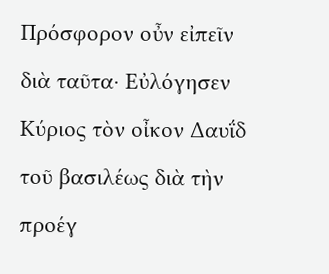Πρόσφορον οὖν εἰπεῖν διὰ ταῦτα· Εὐλόγησεν Κύριος τὸν οἶκον Δαυΐδ τοῦ βασιλέως διὰ τὴν προέγ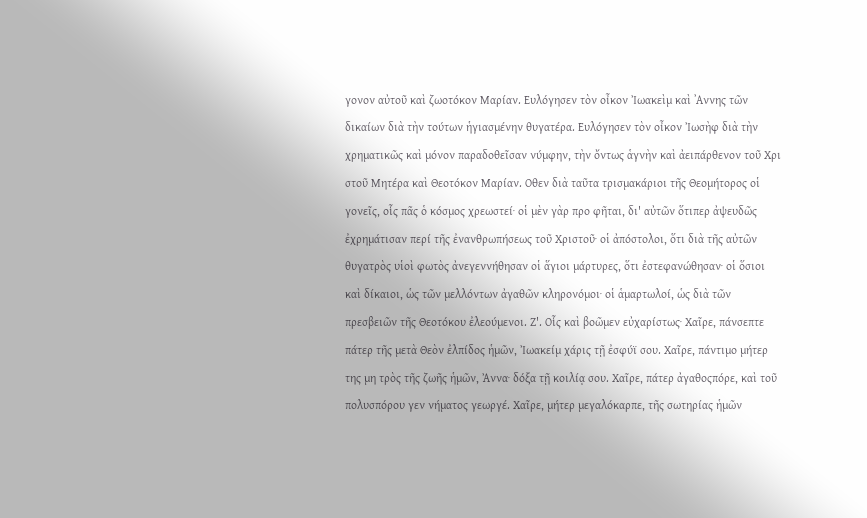γονον αὐτοῦ καὶ ζωοτόκον Μαρίαν. Ευλόγησεν τὸν οἶκον Ἰωακεὶμ καὶ ᾿Αννης τῶν δικαίων διὰ τὴν τούτων ἡγιασμένην θυγατέρα. Ευλόγησεν τὸν οἶκον Ἰωσὴφ διὰ τὴν χρηματικῶς καὶ μόνον παραδοθεῖσαν νύμφην, τὴν ὄντως ἁγνὴν καὶ ἀειπάρθενον τοῦ Χρι στοῦ Μητέρα καὶ Θεοτόκον Μαρίαν. Οθεν διὰ ταῦτα τρισμακάριοι τῆς Θεομήτορος οἱ γονεῖς, οἷς πᾶς ὁ κόσμος χρεωστεί· οἱ μὲν γὰρ προ φῆται, δι' αὐτῶν ὅτιπερ ἀψευδῶς ἐχρημάτισαν περί τῆς ἐνανθρωπήσεως τοῦ Χριστοῦ· οἱ ἀπόστολοι, ὅτι διὰ τῆς αὐτῶν θυγατρὸς υἱοὶ φωτὸς ἀνεγεννήθησαν οἱ ἅγιοι μάρτυρες, ὅτι ἐστεφανώθησαν· οἱ ὅσιοι καὶ δίκαιοι, ὡς τῶν μελλόντων ἀγαθῶν κληρονόμοι· οἱ ἁμαρτωλοί, ὡς διὰ τῶν πρεσβειῶν τῆς Θεοτόκου ἐλεούμενοι. Ζ'. Οἷς καὶ βοῶμεν εὐχαρίστως· Χαῖρε, πάνσεπτε πάτερ τῆς μετὰ Θεὸν ἐλπίδος ἡμῶν, Ἰωακείμ χάρις τῇ ἐσφύϊ σου. Χαῖρε, πάντιμο μήτερ της μη τρὸς τῆς ζωῆς ἡμῶν, Ἀννα· δόξα τῇ κοιλίᾳ σου. Χαῖρε, πάτερ ἀγαθοςπόρε, καὶ τοῦ πολυσπόρου γεν νήματος γεωργέ. Χαῖρε, μήτερ μεγαλόκαρπε, τῆς σωτηρίας ἡμῶν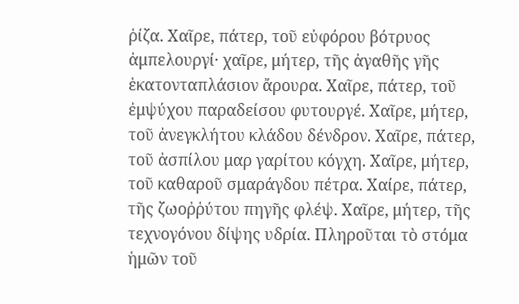ῥίζα. Χαῖρε, πάτερ, τοῦ εὐφόρου βότρυος ἀμπελουργί· χαῖρε, μήτερ, τῆς ἀγαθῆς γῆς ἑκατονταπλάσιον ἄρουρα. Χαῖρε, πάτερ, τοῦ ἐμψύχου παραδείσου φυτουργέ. Χαῖρε, μήτερ, τοῦ ἀνεγκλήτου κλάδου δένδρον. Χαῖρε, πάτερ, τοῦ ἀσπίλου μαρ γαρίτου κόγχη. Χαῖρε, μήτερ, τοῦ καθαροῦ σμαράγδου πέτρα. Χαίρε, πάτερ, τῆς ζωοῤῥύτου πηγῆς φλέψ. Χαῖρε, μήτερ, τῆς τεχνογόνου δίψης υδρία. Πληροῦται τὸ στόμα ἡμῶν τοῦ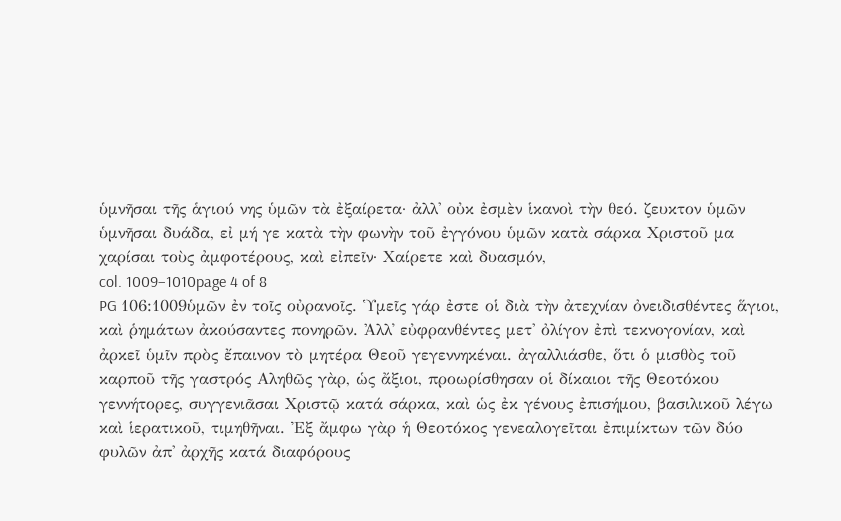ὑμνῆσαι τῆς ἁγιού νης ὑμῶν τὰ ἐξαίρετα· ἀλλ' οὐκ ἐσμὲν ἱκανοὶ τὴν θεό. ζευκτον ὑμῶν ὑμνῆσαι δυάδα, εἰ μή γε κατὰ τὴν φωνὴν τοῦ ἐγγόνου ὑμῶν κατὰ σάρκα Χριστοῦ μα χαρίσαι τοὺς ἀμφοτέρους, καὶ εἰπεῖν· Χαίρετε καὶ δυασμόν,
col. 1009–1010page 4 of 8
PG 106:1009ὑμῶν ἐν τοῖς οὐρανοῖς. Ὑμεῖς γάρ ἐστε οἱ διὰ τὴν ἀτεχνίαν ὀνειδισθέντες ἅγιοι, καὶ ῥημάτων ἀκούσαντες πονηρῶν. Ἀλλ᾿ εὐφρανθέντες μετ' ὀλίγον ἐπὶ τεκνογονίαν, καὶ ἀρκεῖ ὑμῖν πρὸς ἔπαινον τὸ μητέρα Θεοῦ γεγεννηκέναι. ἀγαλλιάσθε, ὅτι ὁ μισθὸς τοῦ καρποῦ τῆς γαστρός Αληθῶς γὰρ, ὡς ἄξιοι, προωρίσθησαν οἱ δίκαιοι τῆς Θεοτόκου γεννήτορες, συγγενιᾶσαι Χριστῷ κατά σάρκα, καὶ ὡς ἐκ γένους ἐπισήμου, βασιλικοῦ λέγω καὶ ἱερατικοῦ, τιμηθῆναι. Ἐξ ἄμφω γὰρ ἡ Θεοτόκος γενεαλογεῖται ἐπιμίκτων τῶν δύο φυλῶν ἀπ' ἀρχῆς κατά διαφόρους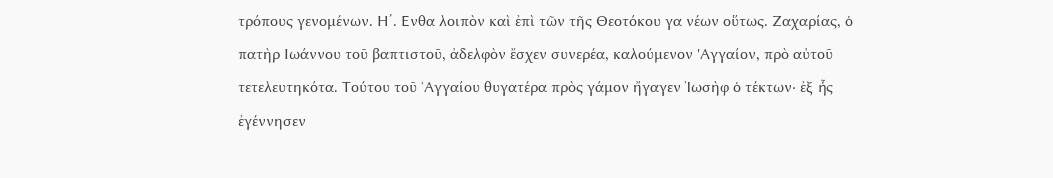τρόπους γενομένων. Η΄. Ενθα λοιπὸν καὶ ἐπὶ τῶν τῆς Θεοτόκου γα νέων οὕτως. Ζαχαρίας, ὁ πατὴρ Ιωάννου τοῦ βαπτιστοῦ, ἀδελφὸν ἔσχεν συνερέα, καλούμενον 'Αγγαίον, πρὸ αὐτοῦ τετελευτηκότα. Τούτου τοῦ ᾿Αγγαίου θυγατέρα πρὸς γάμον ἤγαγεν Ἰωσὴφ ὁ τέκτων· ἐξ ἧς ἐγέννησεν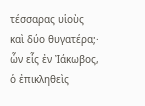τέσσαρας υἱοὺς καὶ δύο θυγατέρα;· ὧν εἷς ἐν Ἰάκωβος, ὁ ἐπικληθεὶς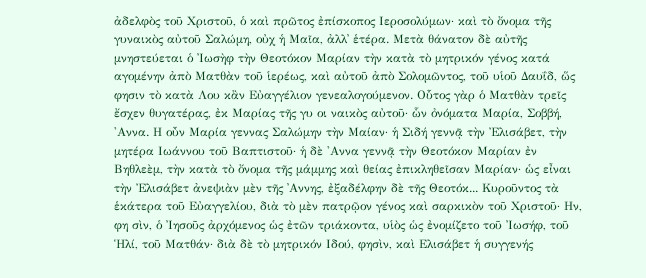ἀδελφὸς τοῦ Χριστοῦ, ὁ καὶ πρῶτος ἐπίσκοπος Ιεροσολύμων· καὶ τὸ ὄνομα τῆς γυναικὸς αὐτοῦ Σαλώμη, οὐχ ἡ Μαῖα, ἀλλ᾽ ἑτέρα. Μετὰ θάνατον δὲ αὐτῆς μνηστεύεται ὁ Ἰωσὴφ τὴν Θεοτόκον Μαρίαν τὴν κατὰ τὸ μητρικόν γένος κατά αγομένην ἀπὸ Ματθὰν τοῦ ἱερέως, καὶ αὐτοῦ ἀπὸ Σολομῶντος, τοῦ υἱοῦ Δαυΐδ, ὥς φησιν τὸ κατὰ Λου κἂν Εὐαγγέλιον γενεαλογούμενον. Οὗτος γὰρ ὁ Ματθὰν τρεῖς ἔσχεν θυγατέρας, ἐκ Μαρίας τῆς γυ οι ναικὸς αὐτοῦ· ὧν ὀνόματα Μαρία, Σοββή, 'Αννα. Η οὖν Μαρία γεννας Σαλώμην τὴν Μαίαν· ἡ Σιδή γεννᾷ τὴν Ἐλισάβετ, τὴν μητέρα Ιωάννου τοῦ Βαπτιστοῦ· ἡ δὲ 'Αννα γεννᾷ τὴν Θεοτόκον Μαρίαν ἐν Βηθλεὲμ, τὴν κατὰ τὸ ὄνομα τῆς μάμμης καὶ θείας ἐπικληθεῖσαν Μαρίαν· ὡς εἶναι τὴν Ἐλισάβετ ἀνεψιὰν μὲν τῆς ᾿Αννης, ἐξαδέλφην δὲ τῆς Θεοτόκ... Κυροῦντος τὰ ἑκάτερα τοῦ Εὐαγγελίου, διὰ τὸ μὲν πατρῷον γένος καὶ σαρκικὸν τοῦ Χριστοῦ· Ην, φη σὶν, ὁ Ἰησοῦς ἀρχόμενος ὡς ἐτῶν τριάκοντα, υἱὸς ὡς ἐνομίζετο τοῦ Ἰωσήφ, τοῦ Ἡλί, τοῦ Ματθάν· διὰ δὲ τὸ μητρικόν Ιδού, φησὶν, καὶ Ελισάβετ ἡ συγγενής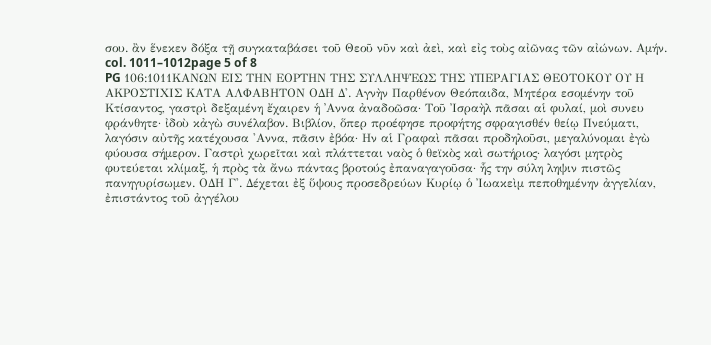σου. ἂν ἕνεκεν δόξα τῇ συγκαταβάσει τοῦ Θεοῦ νῦν καὶ ἀεὶ, καὶ εἰς τοὺς αἰῶνας τῶν αἰώνων. Αμήν.
col. 1011–1012page 5 of 8
PG 106:1011ΚΑΝΩΝ ΕΙΣ ΤΗΝ ΕΟΡΤΗΝ ΤΗΣ ΣΥΛΛΗΨΕΩΣ ΤΗΣ ΥΠΕΡΑΓΙΑΣ ΘΕΟΤΟΚΟΥ ΟΥ Η ΑΚΡΟΣΤΙΧΙΣ ΚΑΤΑ ΑΛΦΑΒΗΤΟΝ ΟΔΗ Δ'. Αγνὴν Παρθένον Θεόπαιδα, Μητέρα εσομένην τοῦ Κτίσαντος, γαστρὶ δεξαμένη ἔχαιρεν ἡ ᾿Αννα ἀναδοῶσα· Τοῦ Ἰσραὴλ πᾶσαι αἱ φυλαί, μοὶ συνευ φράνθητε· ἰδοὺ κἀγὼ συνέλαβον. Βιβλίον, ὅπερ προέφησε προφήτης σφραγισθέν θείῳ Πνεύματι, λαγόσιν αὐτῆς κατέχουσα 'Αννα, πᾶσιν ἐβόα· Ην αἱ Γραφαὶ πᾶσαι προδηλοῦσι, μεγαλύνομαι ἐγὼ φύουσα σήμερον. Γαστρὶ χωρεῖται καὶ πλάττεται ναὸς ὁ θεϊκὸς καὶ σωτήριος· λαγόσι μητρὸς φυτεύεται κλίμαξ, ἡ πρὸς τὰ ἄνω πάντας βροτούς ἐπαναγαγοῦσα· ἧς την σύλη ληψιν πιστῶς πανηγυρίσωμεν. ΟΔΗ Γ'. Δέχεται ἐξ ὕψους προσεδρεύων Κυρίῳ ὁ Ἰωακεὶμ πεποθημένην ἀγγελίαν, ἐπιστάντος τοῦ ἀγγέλου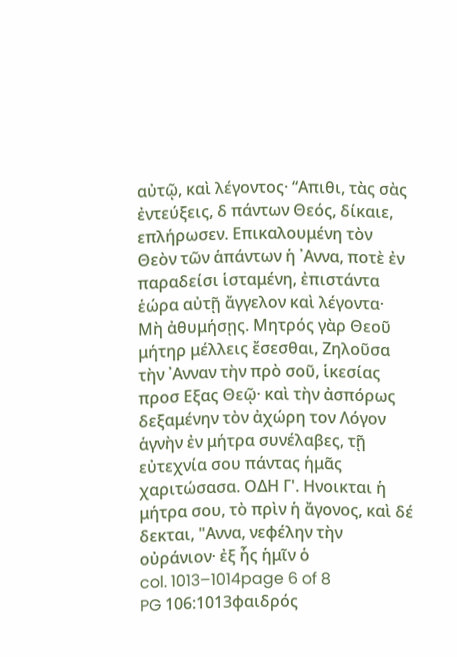αὐτῷ, καὶ λέγοντος· “Απιθι, τὰς σὰς ἐντεύξεις, δ πάντων Θεός, δίκαιε, επλήρωσεν. Επικαλουμένη τὸν Θεὸν τῶν ἁπάντων ἡ ᾿Αννα, ποτὲ ἐν παραδείσι ἱσταμένη, ἐπιστάντα ἑώρα αὐτῇ ἄγγελον καὶ λέγοντα· Μὴ ἀθυμήσῃς. Μητρός γὰρ Θεοῦ μήτηρ μέλλεις ἔσεσθαι, Ζηλοῦσα τὴν ᾿Ανναν τὴν πρὸ σοῦ, ἱκεσίας προσ Εξας Θεῷ· καὶ τὴν ἀσπόρως δεξαμένην τὸν ἀχώρη τον Λόγον ἁγνὴν ἐν μήτρα συνέλαβες, τῇ εὐτεχνία σου πάντας ἡμᾶς χαριτώσασα. ΟΔΗ Γ'. Ηνοικται ἡ μήτρα σου, τὸ πρὶν ἡ ἄγονος, καὶ δέ δεκται, "Αννα, νεφέλην τὴν οὐράνιον· ἐξ ἧς ἡμῖν ὁ
col. 1013–1014page 6 of 8
PG 106:1013φαιδρός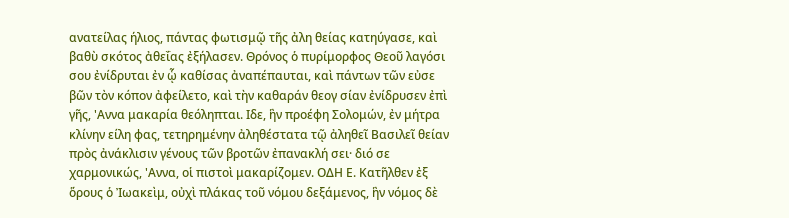ανατείλας ήλιος, πάντας φωτισμῷ τῆς ἀλη θείας κατηύγασε, καὶ βαθὺ σκότος ἀθεΐας ἐξήλασεν. Θρόνος ὁ πυρίμορφος Θεοῦ λαγόσι σου ἐνίδρυται ἐν ᾧ καθίσας ἀναπέπαυται, καὶ πάντων τῶν εὐσε βῶν τὸν κόπον ἀφείλετο, καὶ τὴν καθαράν θεογ σίαν ἐνίδρυσεν ἐπὶ γῆς, 'Αννα μακαρία θεόληπται. Ιδε, ἣν προέφη Σολομών, ἐν μήτρα κλίνην είλη φας, τετηρημένην ἀληθέστατα τῷ ἀληθεῖ Βασιλεῖ θείαν πρὸς ἀνάκλισιν γένους τῶν βροτῶν ἐπανακλή σει· διό σε χαρμονικώς, 'Αννα, οἱ πιστοὶ μακαρίζομεν. ΟΔΗ Ε. Κατῆλθεν ἐξ ὅρους ὁ Ἰωακεὶμ, οὐχὶ πλάκας τοῦ νόμου δεξάμενος, ἣν νόμος δὲ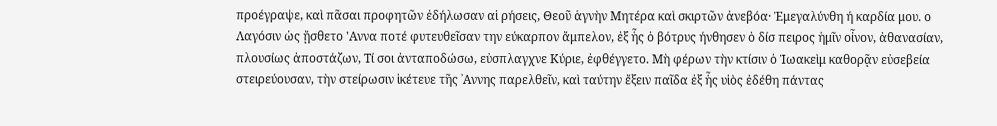προέγραψε, καὶ πᾶσαι προφητῶν ἐδήλωσαν αἱ ρήσεις, Θεοῦ ἁγνὴν Μητέρα καὶ σκιρτῶν ἀνεβόα· Ἐμεγαλύνθη ή καρδία μου. ο Λαγόσιν ὡς ᾔσθετο 'Αννα ποτέ φυτευθεῖσαν την εύκαρπον ἄμπελον, ἐξ ἧς ὁ βότρυς ήνθησεν ὁ δίσ πειρος ἡμῖν οἶνον, ἀθανασίαν, πλουσίως ἀποστάζων, Τί σοι ἀνταποδώσω, εὐσπλαγχνε Κύριε, ἐφθέγγετο. Μὴ φέρων τὴν κτίσιν ὁ Ἰωακεὶμ καθορᾷν εὐσεβεία στειρεύουσαν, τὴν στείρωσιν ἱκέτευε τῆς ᾿Αννης παρελθεῖν, καὶ ταύτην ἔξειν παῖδα ἐξ ἧς υἱὸς ἐδέθη πάντας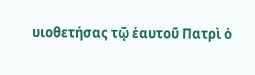υιοθετήσας τῷ ἑαυτοῦ Πατρὶ ὁ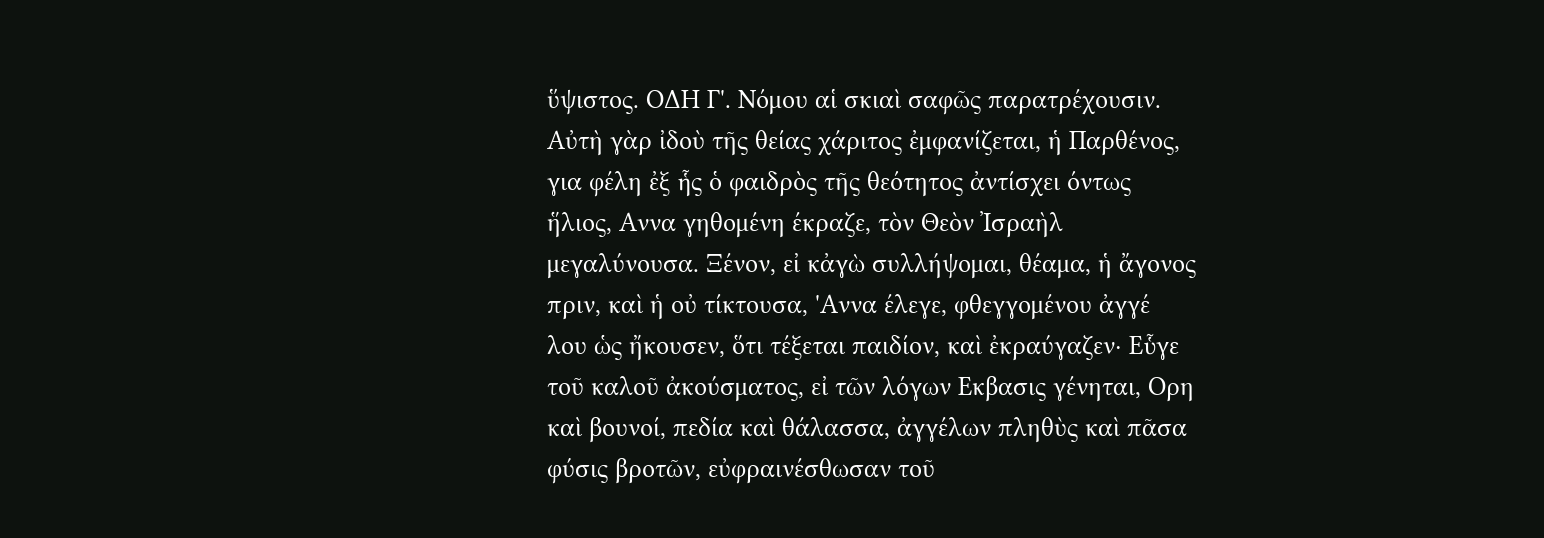ὕψιστος. ΟΔΗ Γ'. Νόμου αἱ σκιαὶ σαφῶς παρατρέχουσιν. Αὐτὴ γὰρ ἰδοὺ τῆς θείας χάριτος ἐμφανίζεται, ἡ Παρθένος, για φέλη ἐξ ἧς ὁ φαιδρὸς τῆς θεότητος ἀντίσχει όντως ἥλιος, Αννα γηθομένη έκραζε, τὸν Θεὸν Ἰσραὴλ μεγαλύνουσα. Ξένον, εἰ κἀγὼ συλλήψομαι, θέαμα, ἡ ἄγονος πριν, καὶ ἡ οὐ τίκτουσα, 'Αννα έλεγε, φθεγγομένου ἀγγέ λου ὡς ἤκουσεν, ὅτι τέξεται παιδίον, καὶ ἐκραύγαζεν· Εὗγε τοῦ καλοῦ ἀκούσματος, εἰ τῶν λόγων Εκβασις γένηται, Ορη καὶ βουνοί, πεδία καὶ θάλασσα, ἀγγέλων πληθὺς καὶ πᾶσα φύσις βροτῶν, εὐφραινέσθωσαν τοῦ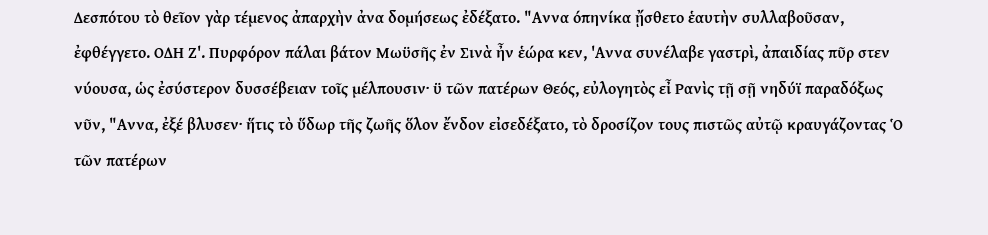Δεσπότου τὸ θεῖον γὰρ τέμενος ἀπαρχὴν ἀνα δομήσεως ἐδέξατο. "Αννα όπηνίκα ᾔσθετο ἑαυτὴν συλλαβοῦσαν, ἐφθέγγετο. ΟΔΗ Ζ'. Πυρφόρον πάλαι βάτον Μωϋσῆς ἐν Σινὰ ἦν ἑώρα κεν, 'Αννα συνέλαβε γαστρὶ, ἀπαιδίας πῦρ στεν νύουσα, ὡς ἐσύστερον δυσσέβειαν τοῖς μέλπουσιν· ϋ τῶν πατέρων Θεός, εὐλογητὸς εἶ Ρανὶς τῇ σῇ νηδύϊ παραδόξως νῦν, "Αννα, ἐξέ βλυσεν· ἥτις τὸ ὕδωρ τῆς ζωῆς ὅλον ἔνδον εἰσεδέξατο, τὸ δροσίζον τους πιστῶς αὐτῷ κραυγάζοντας Ὁ τῶν πατέρων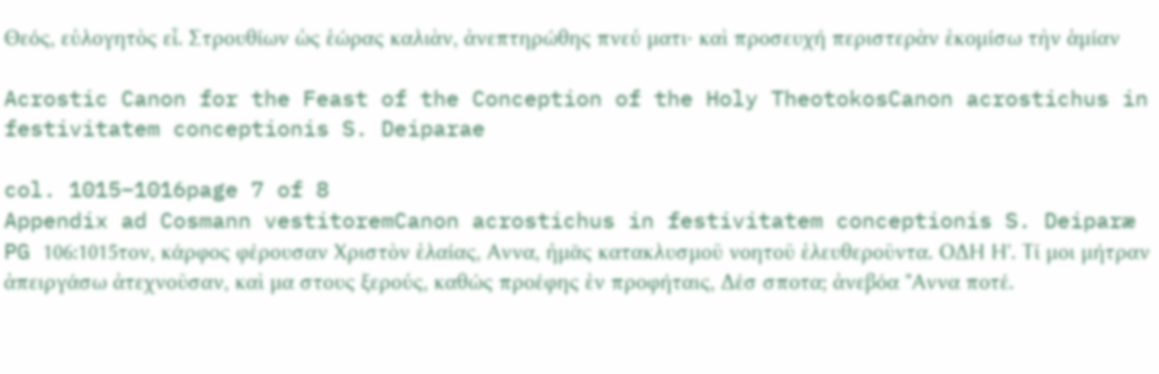Θεός, εὐλογητὸς εἶ. Στρουθίων ὡς ἑώρας καλιὰν, ἀνεπτηρώθης πνεύ ματι· καὶ προσευχή περιστερὰν ἐκομίσω τὴν ἁμίαν

Acrostic Canon for the Feast of the Conception of the Holy TheotokosCanon acrostichus in festivitatem conceptionis S. Deiparae

col. 1015–1016page 7 of 8
Appendix ad Cosmann vestitoremCanon acrostichus in festivitatem conceptionis S. Deiparæ
PG 106:1015τον, κάρφος φέρουσαν Χριστὸν ἐλαίας, Αννα, ἡμᾶς κατακλυσμοῦ νοητοῦ ἐλευθεροῦντα. ΟΔΗ Η'. Τί μοι μήτραν ἀπειργάσω ἀτεχνοῦσαν, καὶ μα στους ξερούς, καθώς προέφης ἐν προφήταις, Δέσ σποτα; ἀνεβόα "Αννα ποτέ.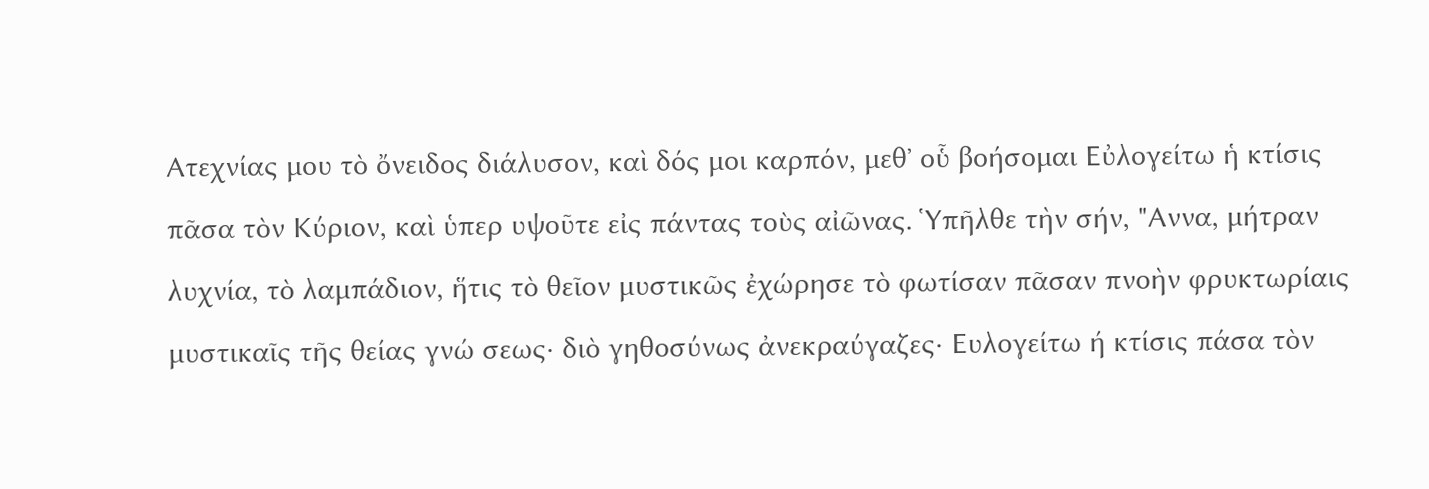Ατεχνίας μου τὸ ὄνειδος διάλυσον, καὶ δός μοι καρπόν, μεθ᾽ οὗ βοήσομαι Εὐλογείτω ἡ κτίσις πᾶσα τὸν Κύριον, καὶ ὑπερ υψοῦτε εἰς πάντας τοὺς αἰῶνας. Ὑπῆλθε τὴν σήν, "Αννα, μήτραν λυχνία, τὸ λαμπάδιον, ἥτις τὸ θεῖον μυστικῶς ἐχώρησε τὸ φωτίσαν πᾶσαν πνοὴν φρυκτωρίαις μυστικαῖς τῆς θείας γνώ σεως· διὸ γηθοσύνως ἀνεκραύγαζες· Ευλογείτω ή κτίσις πάσα τὸν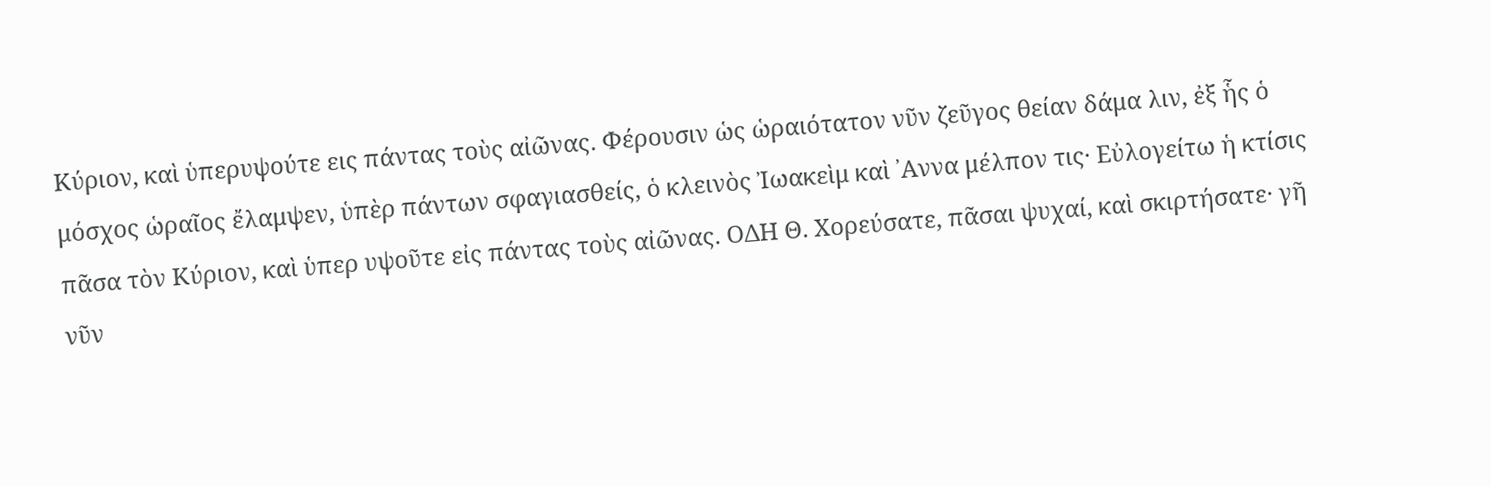Κύριον, καὶ ὑπερυψούτε εις πάντας τοὺς αἰῶνας. Φέρουσιν ὡς ὡραιότατον νῦν ζεῦγος θείαν δάμα λιν, ἐξ ἧς ὁ μόσχος ὡραῖος ἔλαμψεν, ὑπὲρ πάντων σφαγιασθείς, ὁ κλεινὸς Ἰωακεὶμ καὶ ᾿Αννα μέλπον τις· Εὐλογείτω ἡ κτίσις πᾶσα τὸν Κύριον, καὶ ὑπερ υψοῦτε εἰς πάντας τοὺς αἰῶνας. ΟΔΗ Θ. Χορεύσατε, πᾶσαι ψυχαί, καὶ σκιρτήσατε· γῆ νῦν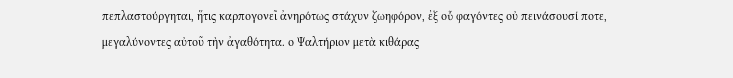πεπλαστούργηται, ἥτις καρπογονεῖ ἀνηρότως στάχυν ζωηφόρον, ἐξ οὗ φαγόντες οὐ πεινάσουσί ποτε, μεγαλύνοντες αὐτοῦ τὴν ἀγαθότητα. ο Ψαλτήριον μετὰ κιθάρας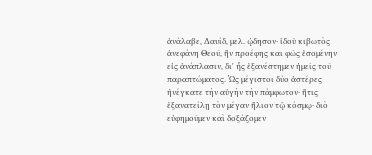ἀνάλαβε, Δαυίδ, μελ. ῴδησον· ἰδοὺ κιβωτὸς ἀνεφάνη Θεοῦ, ἣν προέφης και φῶς ἐσομένην εἰς ἀνάπλασιν, δι' ἧς ἐξανέστημεν ἡμεῖς τοῦ παραπτώματος. Ὡς μέγιστοι δύο ἀστέρες ἠνέγκατε τὴν αὐγὴν τὴν πάμφωτον· ἥτις ἐξανατείλῃ τὸν μέγαν ἥλιον τῷ κόσμῳ· διὸ εὐφημοῦμεν καὶ δοξάζομεν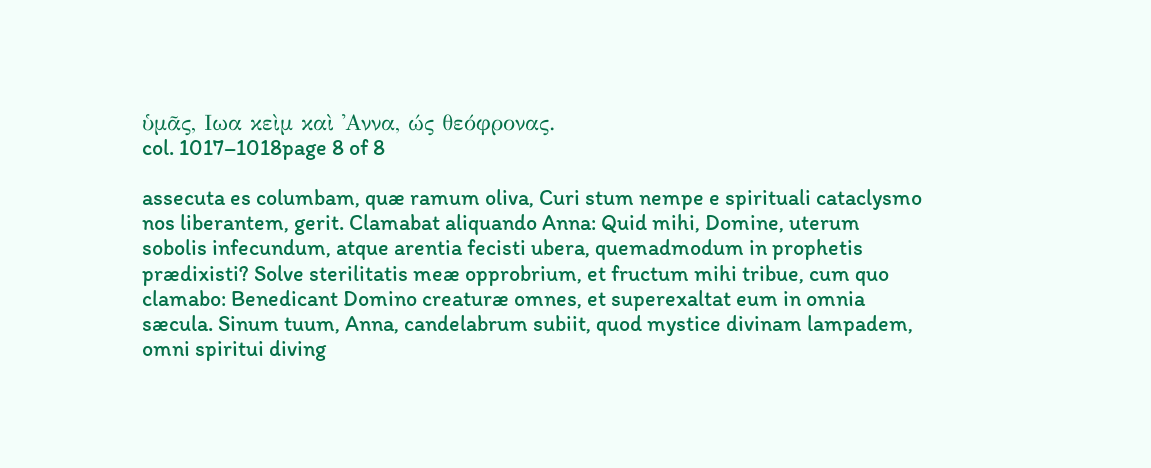ὑμᾶς, Ιωα κεὶμ καὶ ᾿Αννα, ώς θεόφρονας.
col. 1017–1018page 8 of 8

assecuta es columbam, quæ ramum oliva, Curi stum nempe e spirituali cataclysmo nos liberantem, gerit. Clamabat aliquando Anna: Quid mihi, Domine, uterum sobolis infecundum, atque arentia fecisti ubera, quemadmodum in prophetis prædixisti? Solve sterilitatis meæ opprobrium, et fructum mihi tribue, cum quo clamabo: Benedicant Domino creaturæ omnes, et superexaltat eum in omnia sæcula. Sinum tuum, Anna, candelabrum subiit, quod mystice divinam lampadem, omni spiritui diving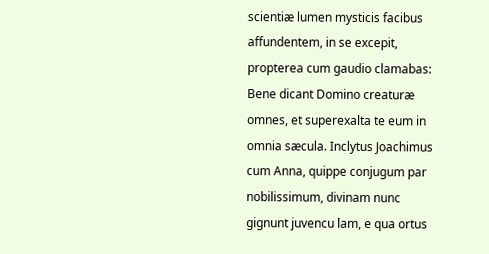scientiæ lumen mysticis facibus affundentem, in se excepit, propterea cum gaudio clamabas: Bene dicant Domino creaturæ omnes, et superexalta te eum in omnia sæcula. Inclytus Joachimus cum Anna, quippe conjugum par nobilissimum, divinam nunc gignunt juvencu lam, e qua ortus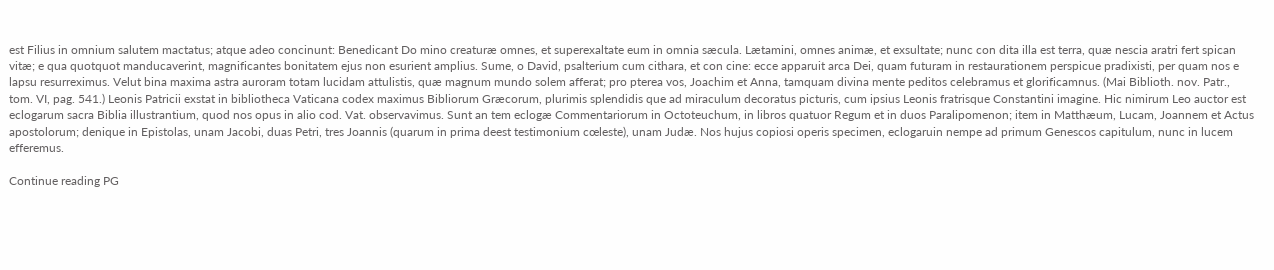est Filius in omnium salutem mactatus; atque adeo concinunt: Benedicant Do mino creaturæ omnes, et superexaltate eum in omnia sæcula. Lætamini, omnes animæ, et exsultate; nunc con dita illa est terra, quæ nescia aratri fert spican vitæ; e qua quotquot manducaverint, magnificantes bonitatem ejus non esurient amplius. Sume, o David, psalterium cum cithara, et con cine: ecce apparuit arca Dei, quam futuram in restaurationem perspicue pradixisti, per quam nos e lapsu resurreximus. Velut bina maxima astra auroram totam lucidam attulistis, quæ magnum mundo solem afferat; pro pterea vos, Joachim et Anna, tamquam divina mente peditos celebramus et glorificamnus. (Mai Biblioth. nov. Patr., tom. VI, pag. 541.) Leonis Patricii exstat in bibliotheca Vaticana codex maximus Bibliorum Græcorum, plurimis splendidis que ad miraculum decoratus picturis, cum ipsius Leonis fratrisque Constantini imagine. Hic nimirum Leo auctor est eclogarum sacra Biblia illustrantium, quod nos opus in alio cod. Vat. observavimus. Sunt an tem eclogæ Commentariorum in Octoteuchum, in libros quatuor Regum et in duos Paralipomenon; item in Matthæum, Lucam, Joannem et Actus apostolorum; denique in Epistolas, unam Jacobi, duas Petri, tres Joannis (quarum in prima deest testimonium cœleste), unam Judæ. Nos hujus copiosi operis specimen, eclogaruin nempe ad primum Genescos capitulum, nunc in lucem efferemus.

Continue reading PG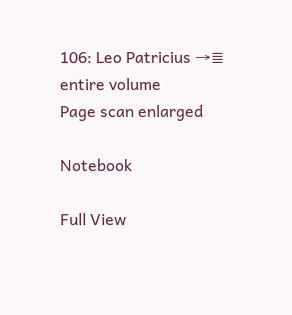106: Leo Patricius →≣ entire volume
Page scan enlarged

Notebook

Full View